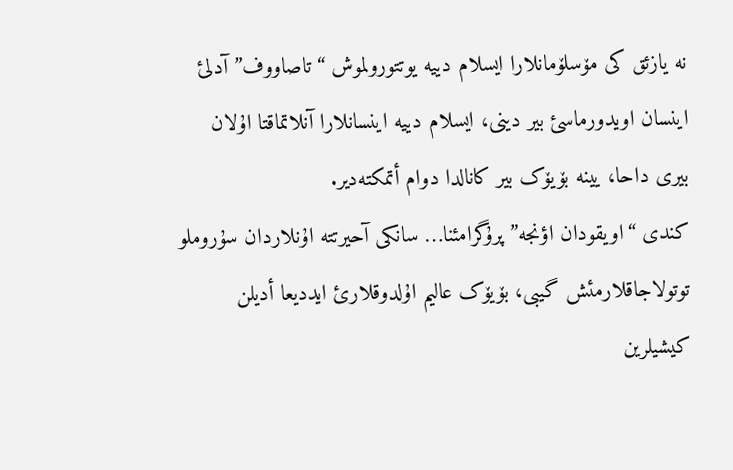نە یازئق کی مۆسلۆمانلارا ایسلام دییە یوتتورولموش “تاصاووف” آدلئ اینسان اویدورماسئ بیر دینی، ایسلام دییە اینسانلارا آنلاتماقتا اۇلان بیری داحا، یینە بۆیۆک بیر کانالدا دوام أتمکتەدیر.
کندی “اویقودان اؤنجە” پرۇگرامئنا… سانکی آحیرتتە اۇنلاردان سۇروملو توتولاجاقلارمئش گیبی، بۆیۆک عالیم اۇلدوقلارئ ایددیعا أدیلن کیشیلرین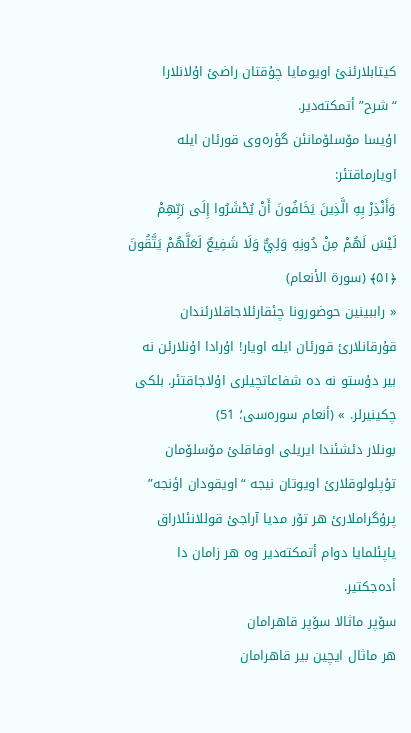کیتابلارئنئ اویومایا چۇقتان راضئ اۇلانلارا “شرح” أتمکتەدیر.
اۇیسا مۆسلۆمانئن گؤرەوی قورئان ایلە اویارماقتئر:
وَأَنْذِرْ بِهِ الَّذِينَ يَخَافُونَ أَنْ يُحْشَرُوا إِلَى رَبِّهِمْ لَيْسَ لَهُمْ مِنْ دُونِهِ وَلِيٌّ وَلَا شَفِيعٌ لَعَلَّهُمْ يَتَّقُونَ ﴿۵۱﴾ (سورة الأنعام)
« راببینین حوضورونا چئقارئلاجاقلارئندان قۇرقانلارئ قورئان ایلە اویار! اۇرادا اۇنلارئن نە بیر دۇستو نە دە شفاعاتچیلری اۇلاجاقتئر. بلکی چکینیرلر. » (أنعام سورەسی؛ 51)
بونلار دئشئندا ایریلی اوفاقلئ مۆسلۆمان تۇپلولوقلارئ اویوتان نیجە “اویقودان اؤنجە” پرۇگراملارئ هر تۆر مدیا آراجئ قوللانئلاراق یاپئلمایا دوام أتمکتەدیر وە هر زامان دا أدەجکتیر.
سۆپر ماثالا سۆپر قاهرامان
هر ماثال ایچین بیر قاهرامان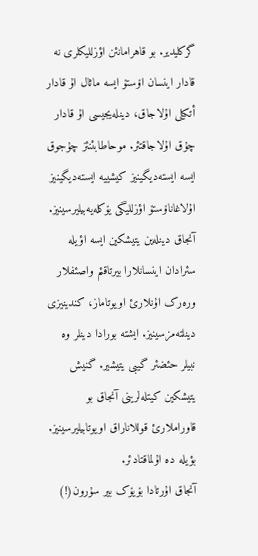گرکلیدیر. بو قاهرامانئن اؤزللیکلری نە قادار اینسان اۆستۆ ایسە ماثال اۇ قادار أتکیلی اۇلاجاق، دینلەیجیسی اۇ قادار چۇق اۇلاجاقتئر. موحاطابئنئز چۇجوق ایسە ایستەدیگینیز کیشییە ایستەدیگینیز اۇلاغاناۆستۆ اؤزللیگی یۆکلەیەبیلیرسینیز. آنجاق دینلەین یتیشکین ایسە اؤیلە سئرادان اینسانلارا بیرتاقئم واصئفلار ورەرک اۇنلارئ اویوتاماز، کندینیزی دینلتەمزسینیز. ایشتە بورادا دینلر وە نبیلر حئضئر گیبی یتیشیر. گنیش یتیشکین کیتلەلرینی آنجاق بو قاوراملارئ قوللاناراق اویوتابیلیرسینیز. بؤیلە دە اۇلماقتادئر.
آنجاق اۇرتادا بۆیۆک بیر سۇرون(!)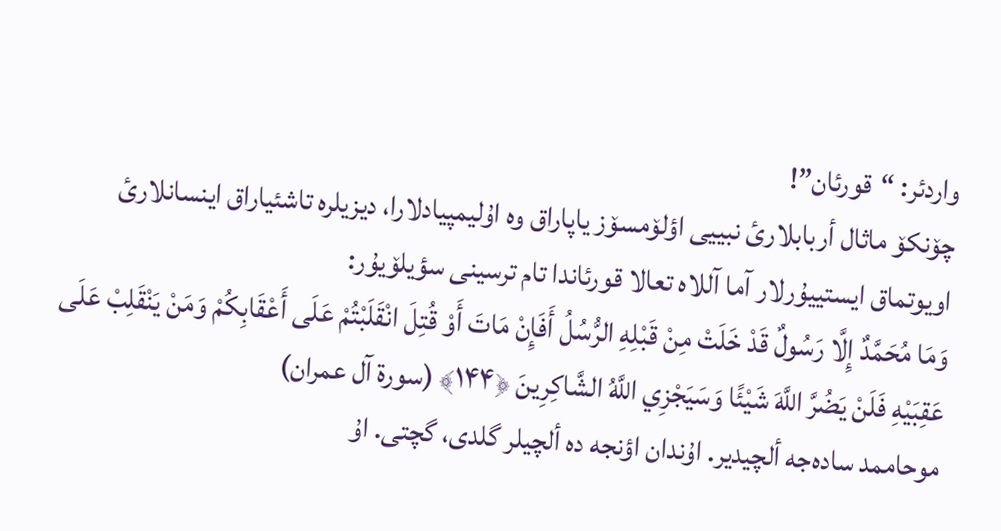واردئر: “قورئان”!
چۆنکۆ ماثال أربابلارئ نبییی اؤلۆمسۆز یاپاراق وە اۇلیمپیادلارا، دیزیلرە تاشئیاراق اینسانلارئ اویوتماق ایستییۇرلار آما آللاە تعالا قورئاندا تام ترسینی سؤیلۆیۇر:
وَمَا مُحَمَّدٌ إِلَّا رَسُولٌ قَدْ خَلَتْ مِنْ قَبْلِهِ الرُّسُلُ أَفَإِنْ مَاتَ أَوْ قُتِلَ انْقَلَبْتُمْ عَلَى أَعْقَابِكُمْ وَمَنْ يَنْقَلِبْ عَلَى عَقِبَيْهِ فَلَنْ يَضُرَّ اللَّهَ شَيْئًا وَسَيَجْزِي اللَّهُ الشَّاكِرِينَ ﴿۱۴۴﴾ (سورة آل عمران)
موحاممد سادەجە ألچیدیر. اۇندان اؤنجە دە ألچیلر گلدی، گچتی. اۇ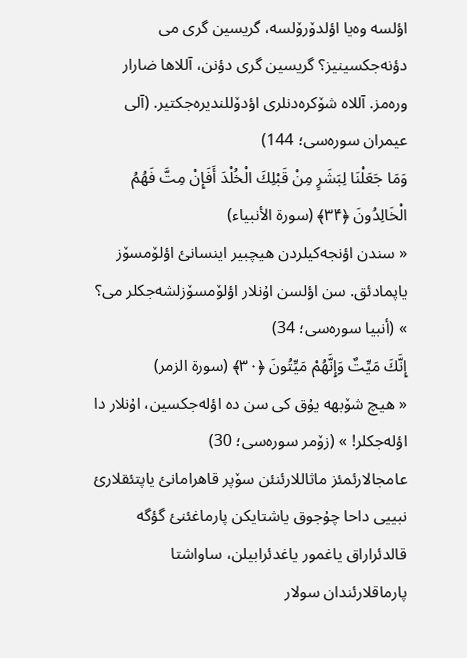اؤلسە وەیا اؤلدۆرۆلسە، گریسین گری می دؤنەجکسینیز؟ گریسین گری دؤنن، آللاها ضارار ورەمز. آللاە شۆکرەدنلری اؤدۆللندیرەجکتیر. (آلی عیمران سورەسی؛ 144)
وَمَا جَعَلْنَا لِبَشَرٍ مِنْ قَبْلِكَ الْخُلْدَ أَفَإِنْ مِتَّ فَهُمُ الْخَالِدُونَ ﴿۳۴﴾ (سورة الأنبیاء)
« سندن اؤنجەکیلردن هیچبیر اینسانئ اؤلۆمسۆز یاپمادئق. سن اؤلسن اۇنلار اؤلۆمسۆزلشەجکلر می؟ » (أنبیا سورەسی؛ 34)
إِنَّكَ مَيِّتٌ وَإِنَّهُمْ مَيِّتُونَ ﴿۳۰﴾ (سورة الزمر)
« هیچ شۆبهە یۇق کی سن دە اؤلەجکسین، اۇنلار دا اؤلەجکلر! » (زۆمر سورەسی؛ 30)
عامجالارئمئز ماثاللارئنئن سۆپر قاهرامانئ یاپتئقلارئ نبییی داحا چۇجوق یاشتایکن پارماغئنئ گؤگە قالدئراراق یاغمور یاغدئرابیلن، ساواشتا پارماقلارئندان سولار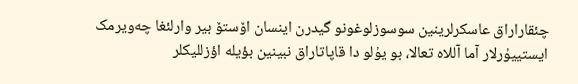چئقاراراق عاسکرلرینین سوسوزلوغونو گیدرن اینسان اۆستۆ بیر وارلئغا چەویرمک ایستییۇرلار آما آللاە تعالا، بو یۇلو دا قاپاتاراق نبینین بؤیلە اؤزللیکلر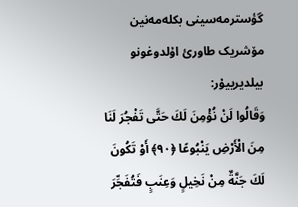گؤسترمەسینی بکلەمەنین مۆشریک طاورئ اۇلدوغونو بیلدیرییۇر:
وَقَالُوا لَنْ نُؤْمِنَ لَكَ حَتَّى تَفْجُرَ لَنَا مِنَ الْأَرْضِ يَنْبُوعًا ﴿۹۰﴾ أَوْ تَكُونَ لَكَ جَنَّةٌ مِنْ نَخِيلٍ وَعِنَبٍ فَتُفَجِّرَ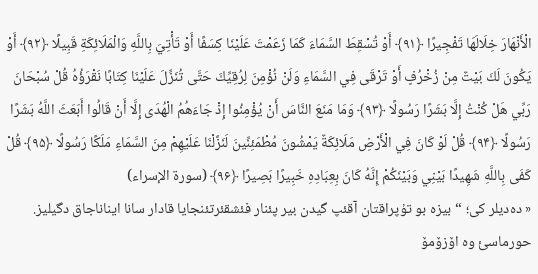الْأَنْهَارَ خِلَالَهَا تَفْجِيرًا ﴿۹۱﴾ أَوْ تُسْقِطَ السَّمَاءَ كَمَا زَعَمْتَ عَلَيْنَا كِسَفًا أَوْ تَأْتِيَ بِاللَّهِ وَالْمَلَائِكَةِ قَبِيلًا ﴿۹۲﴾ أَوْ يَكُونَ لَكَ بَيْتٌ مِنْ زُخْرُفٍ أَوْ تَرْقَى فِي السَّمَاءِ وَلَنْ نُؤْمِنَ لِرُقِيِّكَ حَتَّى تُنَزِّلَ عَلَيْنَا كِتَابًا نَقْرَؤُهُ قُلْ سُبْحَانَ رَبِّي هَلْ كُنْتُ إِلَّا بَشَرًا رَسُولًا ﴿۹۳﴾ وَمَا مَنَعَ النَّاسَ أَنْ يُؤْمِنُوا إِذْ جَاءَهُمُ الْهُدَى إِلَّا أَنْ قَالُوا أَبَعَثَ اللَّهُ بَشَرًا رَسُولًا ﴿۹۴﴾ قُلْ لَوْ كَانَ فِي الْأَرْضِ مَلَائِكَةٌ يَمْشُونَ مُطْمَئِنِّينَ لَنَزَّلْنَا عَلَيْهِمْ مِنَ السَّمَاءِ مَلَكًا رَسُولًا ﴿۹۵﴾ قُلْ كَفَى بِاللَّهِ شَهِيدًا بَيْنِي وَبَيْنَكُمْ إِنَّهُ كَانَ بِعِبَادِهِ خَبِيرًا بَصِيرًا ﴿۹۶﴾ (سورة الإسراء)
« دەدیلر کی؛ “بیزە بو تۇپراقتان آقئپ گیدن بیر پئنار فئشقئرتئنجایا قادار سانا ایناناجاق دگیلیز. حورماسئ وە اۆزۆمۆ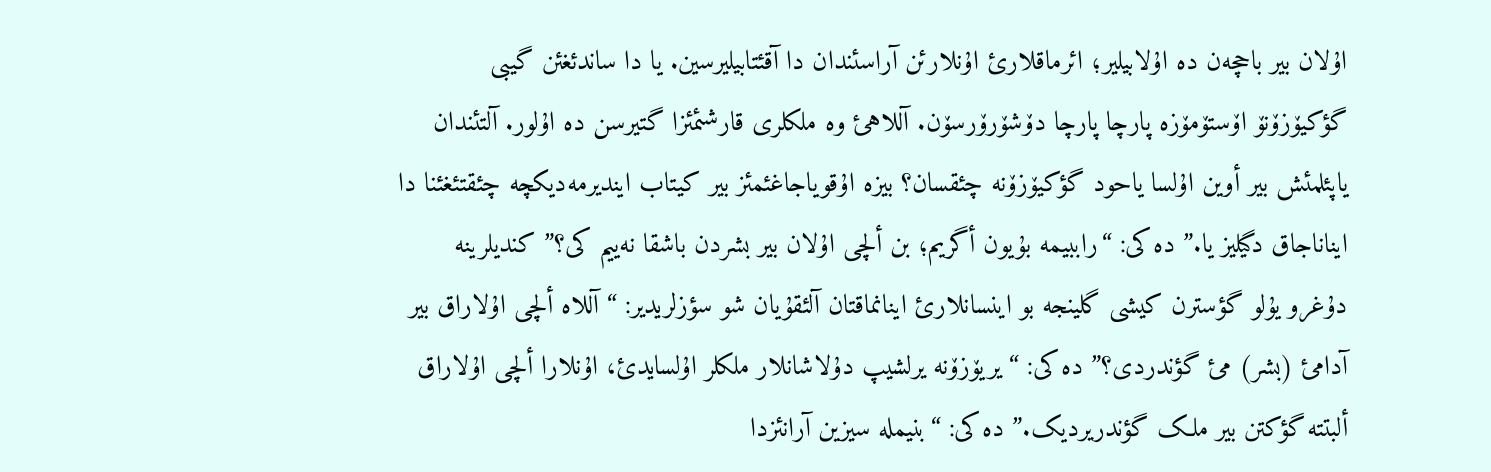اۇلان بیر باحچەن دە اۇلابیلیر؛ ائرماقلارئ اۇنلارئن آراسئندان دا آقئتابیلیرسین. یا دا ساندئغئن گیبی گؤکیۆزۆنۆ اۆستۆمۆزە پارچا پارچا دۆشۆرۆرسۆن. آللاهئ وە ملکلری قارشئمئزا گتیرسن دە اۇلور. آلتئندان یاپئلمئش بیر أوین اۇلسا یاحود گؤکیۆزۆنە چئقسان؟ بیزە اۇقویاجاغئمئز بیر کیتاب ایندیرمەدیکچە چئقتئغئنا دا ایناناجاق دگیلیز یا.” دە کی: “راببیمە بۇیون أگریم؛ بن ألچی اۇلان بیر بشردن باشقا نەییم کی؟” کندیلرینە دۇغرو یۇلو گؤسترن کیشی گلینجە بو اینسانلارئ اینانماقتان آلئقۇیان شو سؤزلریدیر: “آللاە ألچی اۇلاراق بیر آدامئ (بشر) مئ گؤندردی؟” دە کی: “یریۆزۆنە یرلشیپ دۇلاشانلار ملکلر اۇلسایدئ، اۇنلارا ألچی اۇلاراق ألبتتە گؤکتن بیر ملک گؤندریردیک.” دە کی: “بنیملە سیزین آرانئزدا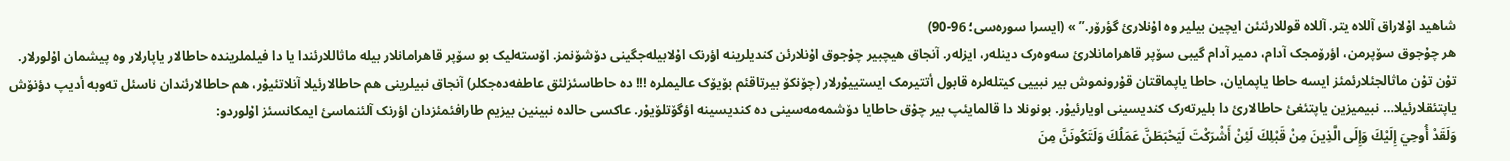شاهید اۇلاراق آللاە یتر. آللاە قوللارئنئن ایچین بیلیر وە اۇنلارئ گؤرۆر.” » (ایسرا سورەسی؛ 96-90)
هر چۇجوق سۆپرمن، اؤرۆمجک آدام، دمیر آدام گیبی سۆپر قاهرامانلارئ سەوەرک دینلەر، ایزلەر. آنجاق هیچبیر چۇجوق اۇنلارئن کندیلرینە اؤرنک اۇلابیلەجگینی دۆشۆنمز. اۆستەلیک بو سۆپر قاهرامانلار بیلە ماثاللارئندا یا دا فیلملریندە حاطالار یاپارلار وە پیشمان اۇلورلار.
تۇن تۇن ماثالجئلارئمئز ایسە حاطا یاپمایان، حاطا یاپماقتان قۇرونموش بیر نبییی کیتلەلرە قابول أتتیرمک ایستییۇرلار (چۆنکۆ بیرتاقئم بۆیۆک عالیملرە !!! دە حاطاسئزلئق عاطفەدەجکلر) آنجاق نبیلرینی هم حاطالارئیلا آنلاتئیۇر، هم حاطالارئندان ناسئل تەوبە أدیپ دؤنۆش یاپتئقلارئیلا… نبیمیزین یاپتئغئ حاطالارئ دا بلیرتەرک کندیسینی اویارئیۇر. بونونلا دا قالمایئپ بیر چۇق حاطایا دۆشمەمەسینی دە کندیسینە اؤگۆتلۆیۇر. عاکسی حالدە نبینین بیزیم طارافئمئزدان اؤرنک آلئنماسئ ایمکانسئز اۇلوردو:
وَلَقَدْ أُوحِيَ إِلَيْكَ وَإِلَى الَّذِينَ مِنْ قَبْلِكَ لَئِنْ أَشْرَكْتَ لَيَحْبَطَنَّ عَمَلُكَ وَلَتَكُونَنَّ مِنَ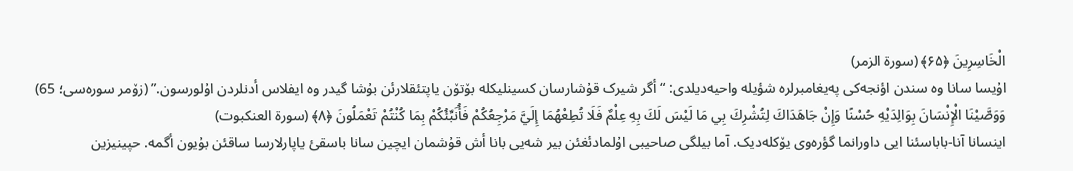الْخَاسِرِينَ ﴿۶۵﴾ (سورة الزمر)
اۇیسا سانا وە سندن اؤنجەکی پەیغامبرلرە شؤیلە واحیەدیلدی: “أگر شیرک قۇشارسان کسینلیکلە بۆتۆن یاپتئقلارئن بۇشا گیدر وە ایفلاس أدنلردن اۇلورسون.” (زۆمر سورەسی؛ 65)
وَوَصَّيْنَا الْإِنْسَانَ بِوَالِدَيْهِ حُسْنًا وَإِنْ جَاهَدَاكَ لِتُشْرِكَ بِي مَا لَيْسَ لَكَ بِهِ عِلْمٌ فَلَا تُطِعْهُمَا إِلَيَّ مَرْجِعُكُمْ فَأُنَبِّئُكُمْ بِمَا كُنْتُمْ تَعْمَلُونَ ﴿۸﴾ (سورة العنکبوت)
اینسانا آنا-باباسئنا ایی داورانما گؤرەوی یۆکلەدیک. آما بیلگی صاحیبی اۇلمادئغئن بیر شەیی بانا أش قۇشمان ایچین سانا باسقئ یاپارلارسا ساقئن بۇیون أگمە. حپینیزین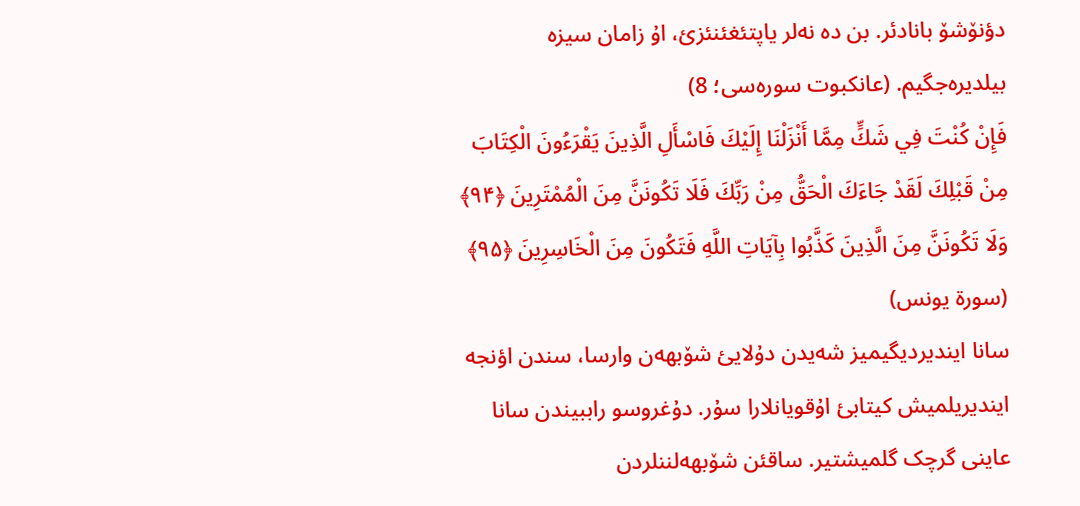دؤنۆشۆ بانادئر. بن دە نەلر یاپتئغئنئزئ، اۇ زامان سیزە بیلدیرەجگیم. (عانکبوت سورەسی؛ 8)
فَإِنْ كُنْتَ فِي شَكٍّ مِمَّا أَنْزَلْنَا إِلَيْكَ فَاسْأَلِ الَّذِينَ يَقْرَءُونَ الْكِتَابَ مِنْ قَبْلِكَ لَقَدْ جَاءَكَ الْحَقُّ مِنْ رَبِّكَ فَلَا تَكُونَنَّ مِنَ الْمُمْتَرِينَ ﴿۹۴﴾ وَلَا تَكُونَنَّ مِنَ الَّذِينَ كَذَّبُوا بِآيَاتِ اللَّهِ فَتَكُونَ مِنَ الْخَاسِرِينَ ﴿۹۵﴾ (سورة یونس)
سانا ایندیردیگیمیز شەیدن دۇلایئ شۆبهەن وارسا، سندن اؤنجە ایندیریلمیش کیتابئ اۇقویانلارا سۇر. دۇغروسو راببیندن سانا عاینی گرچک گلمیشتیر. ساقئن شۆبهەلننلردن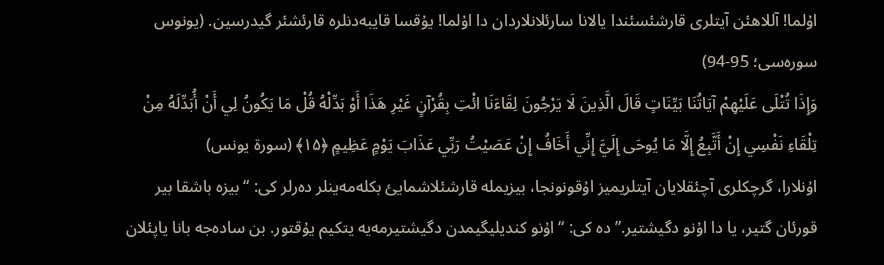اۇلما! آللاهئن آیتلری قارشئسئندا یالانا سارئلانلاردان دا اۇلما! یۇقسا قایبەدنلرە قارئشئر گیدرسین. (یونوس سورەسی؛ 95-94)
وَإِذَا تُتْلَى عَلَيْهِمْ آيَاتُنَا بَيِّنَاتٍ قَالَ الَّذِينَ لَا يَرْجُونَ لِقَاءَنَا ائْتِ بِقُرْآنٍ غَيْرِ هَذَا أَوْ بَدِّلْهُ قُلْ مَا يَكُونُ لِي أَنْ أُبَدِّلَهُ مِنْ تِلْقَاءِ نَفْسِي إِنْ أَتَّبِعُ إِلَّا مَا يُوحَى إِلَيَّ إِنِّي أَخَافُ إِنْ عَصَيْتُ رَبِّي عَذَابَ يَوْمٍ عَظِيمٍ ﴿۱۵﴾ (سورة یونس)
اۇنلارا، گرچکلری آچئقلایان آیتلریمیز اۇقونونجا، بیزیملە قارشئلاشمایئ بکلەمەینلر دەرلر کی: “بیزە باشقا بیر قورئان گتیر، یا دا اۇنو دگیشتیر.” دە کی: “اۇنو کندیلیگیمدن دگیشتیرمەیە یتکیم یۇقتور. بن سادەجە بانا یاپئلان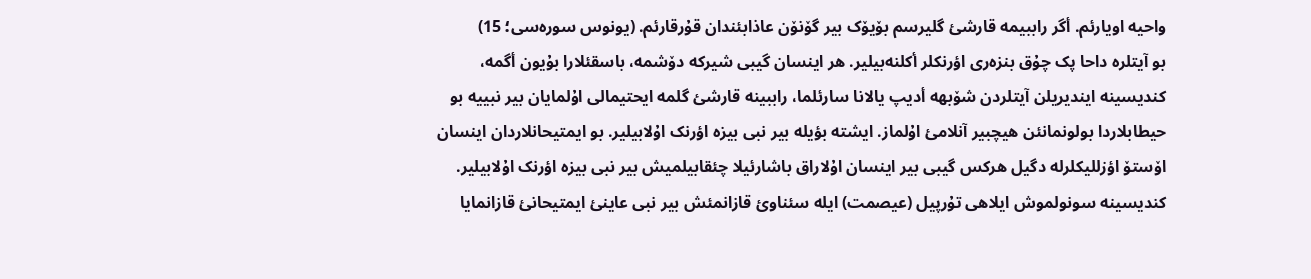واحیە اویارئم. أگر راببیمە قارشئ گلیرسم بۆیۆک بیر گۆنۆن عاذابئندان قۇرقارئم. (یونوس سورەسی؛ 15)
بو آیتلرە داحا پک چۇق بنزەری اؤرنکلر أکلنەبیلیر. هر اینسان گیبی شیرکە دۆشمە، باسقئلارا بۇیون أگمە، کندیسینە ایندیریلن آیتلردن شۆبهە أدیپ یالانا سارئلما، راببینە قارشئ گلمە ایحتیمالی اۇلمایان بیر نبییە بو حیطابلاردا بولونمانئن هیچبیر آنلامئ اۇلماز. ایشتە بؤیلە بیر نبی بیزە اؤرنک اۇلابیلیر. بو ایمتیحانلاردان اینسان اۆستۆ اؤزللیکلرلە دگیل هرکس گیبی بیر اینسان اۇلاراق باشارئیلا چئقابیلمیش بیر نبی بیزە اؤرنک اۇلابیلیر. کندیسینە سونولموش ایلاهی تۇرپیل (عیصمت) ایلە سئناوئ قازانمئش بیر نبی عاینئ ایمتیحانئ قازانمایا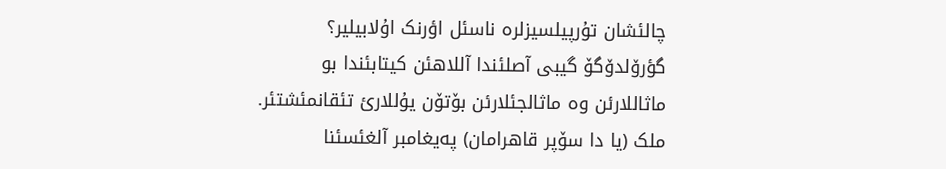چالئشان تۇرپیلسیزلرە ناسئل اؤرنک اۇلابیلیر؟
گؤرۆلدۆگۆ گیبی آصلئندا آللاهئن کیتابئندا بو ماثاللارئن وە ماثالجئلارئن بۆتۆن یۇللارئ تئقانمئشتئر. ملک (یا دا سۆپر قاهرامان) پەیغامبر آلغئسئنا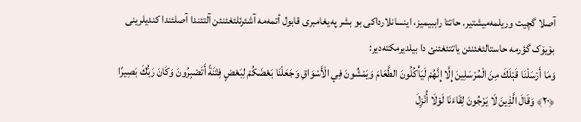آصلا گچیت وریلمەمیشتیر. حاتتا راببیمیز، اینسانلارداکی بو بشر پەیغامبری قابول أتمەمە آشئرئلئغئنئن آلتئندا آصلئندا کندیلرینی بۆیۆک گؤرمە حاستالئغئنئن یاتتئغئنئ دا بیلدیرمکتەدیر:
وَمَا أَرْسَلْنَا قَبْلَكَ مِنَ الْمُرْسَلِينَ إِلَّا إِنَّهُمْ لَيَأْكُلُونَ الطَّعَامَ وَيَمْشُونَ فِي الْأَسْوَاقِ وَجَعَلْنَا بَعْضَكُمْ لِبَعْضٍ فِتْنَةً أَتَصْبِرُونَ وَكَانَ رَبُّكَ بَصِيرًا ﴿۲۰﴾ وَقَالَ الَّذِينَ لَا يَرْجُونَ لِقَاءَنَا لَوْلَا أُنْزِلَ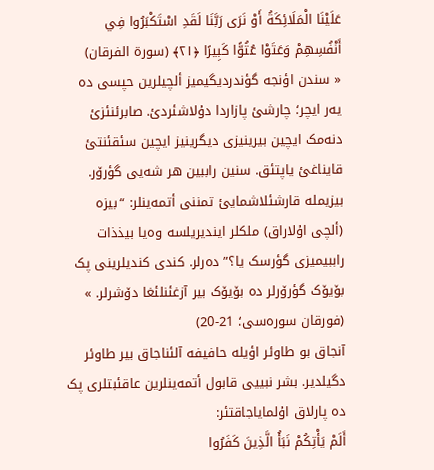عَلَيْنَا الْمَلَائِكَةُ أَوْ نَرَى رَبَّنَا لَقَدِ اسْتَكْبَرُوا فِي أَنْفُسِهِمْ وَعَتَوْا عُتُوًّا كَبِيرًا ﴿۲۱﴾ (سورة الفرقان)
« سندن اؤنجە گؤندردیگیمیز ألچیلرین حپسی دە یەر ایچر؛ چارشئ پازاردا دۇلاشئردئ. صابرئنئزئ دنەمک ایچین بیرینیزی دیگرینیز ایچین سئقئنتئ قایناغئ یاپتئق. سنین راببین هر شەیی گؤرۆر.
بیزیملە قارشئلاشمایئ تمننی أتمەینلر: “بیزە (ألچی اۇلاراق) ملکلر ایندیریلسە وەیا بیذذات راببیمیزی گؤرسک یا؟” دەرلر. کندی کندیلرینی پک بۆیۆک گؤرۆرلر دە بۆیۆک بیر آزغئنلئغا دۆشرلر. » (فورقان سورەسی؛ 21-20)
آنجاق بو طاوئر اؤیلە حافیفە آلئناجاق بیر طاوئر دگیلدیر. بشر نبییی قابول أتمەینلرین عاقئبتلری پک دە پارلاق اۇلمایاجاقتئر:
أَلَمْ يَأْتِكُمْ نَبَأُ الَّذِينَ كَفَرُوا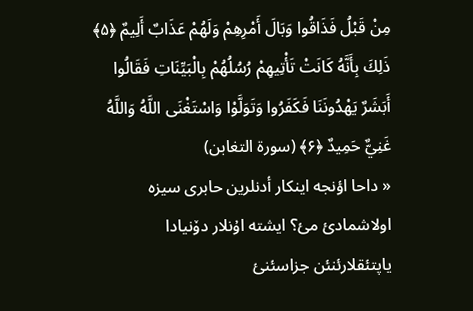مِنْ قَبْلُ فَذَاقُوا وَبَالَ أَمْرِهِمْ وَلَهُمْ عَذَابٌ أَلِيمٌ ﴿۵﴾ ذَلِكَ بِأَنَّهُ كَانَتْ تَأْتِيهِمْ رُسُلُهُمْ بِالْبَيِّنَاتِ فَقَالُوا أَبَشَرٌ يَهْدُونَنَا فَكَفَرُوا وَتَوَلَّوْا وَاسْتَغْنَى اللَّهُ وَاللَّهُ غَنِيٌّ حَمِيدٌ ﴿۶﴾ (سورة التغابن)
« داحا اؤنجە اینکار أدنلرین حابری سیزە اولاشمادئ مئ؟ ایشتە اۇنلار دۆنیادا یاپتئقلارئنئن جزاسئنئ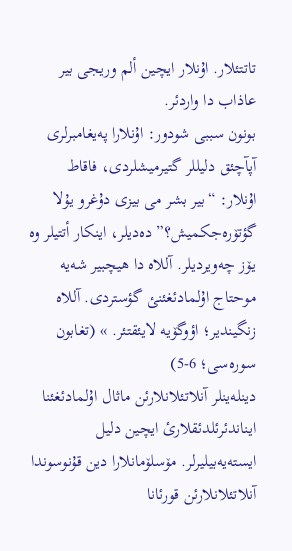تاتتئلار. اۇنلار ایچین ألم وریجی بیر عاذاب دا واردئر.
بونون سببی شودور: اۇنلارا پەیغامبرلری آپآچئق دلیللر گتیرمیشلردی، فاقاط اۇنلار: “بیر بشر می بیزی دۇغرو یۇلا گؤتۆرەجکمیش؟” دەدیلر، اینکار أتتیلر وە یۆز چەویردیلر. آللاە دا هیچبیر شەیە موحتاج اۇلمادئغئنئ گؤستردی. آللاە زنگیندیر؛ اؤوگۆیە لایئقتئر. » (تغابون سورەسی؛ 6-5)
دینلەینلر آنلاتئلانلارئن ماثال اۇلمادئغئنا ایناندئرئلدئقلارئ ایچین دلیل ایستەیەبیلیرلر. مۆسلۆمانلارا دین قۇنوسوندا آنلاتئلانلارئن قورئانا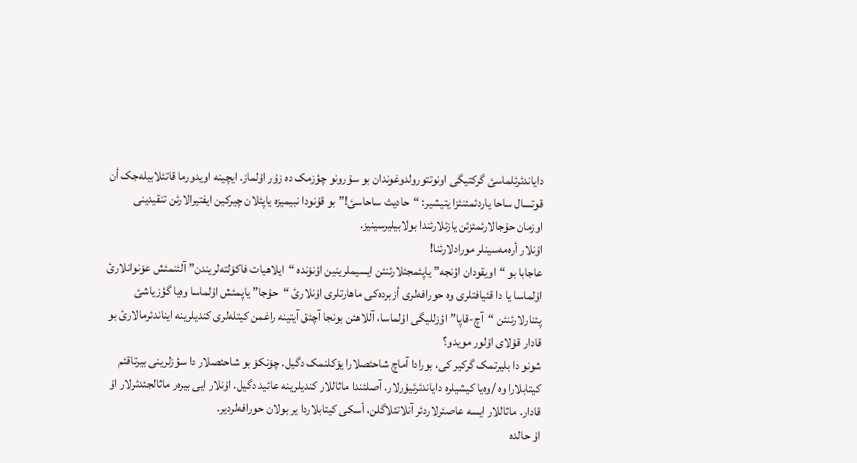دایاندئرئلماسئ گرکتیگی اونوتتورولدوغوندان بو سۇرونو چؤزمک دە زۇر اۇلماز. ایچینە اویدورما قاتئلابیلەجک أن قوتسال ساحا یاردئمئنئزا یتیشیر: “حادیث ساحاسئ!” بو قۇنودا نبیمیزە یاپئلان چیرکین ایفتیرالارئن تنقیدینی اوزمان حۇجالارئمئزئن یازئلارئندا بولابیلیرسینیز.
اۇنلار أرەمەسینلر مورادلارئنا!
عاجابا بو “اویقودان اؤنجە” یاپئمجئلارئنئن ایسیملرینین اؤنۆندە “ایلاهیات فاکۆلتەلریندن” آلئنمئش عۆنوانلارئ اۇلماسا یا دا قئیافتلری وە حورافەلری أزبردەکی ماهارتلری اۇنلارئ “حۇجا” یاپمئش اۇلماسا وەیا گؤزیاشئ پئنارلارئنئن “آچ-قاپا” اؤزللیگی اۇلماسا، آللاهئن بونجا آچئق آیتینە راغمن کیتلەلری کندیلرینە ایناندئرمالارئ بو قادار قۇلای اۇلور مویدو؟
شونو دا بلیرتمک گرکیر کی، بورادا آماچ شاحئصلارا یۆکلنمک دگیل. چۆنکۆ بو شاحئصلار دا سؤزلرینی بیرتاقئم کیتابلارا وە /وەیا کیشیلرە دایاندئرئیۇرلار. آصلئندا ماثاللار کندیلرینە عائید دگیل. اۇنلار ایی بیرەر ماثالجئدئرلار اۇ قادار. ماثاللار ایسە عاصئرلاردئر آنلاتئلاگلن، أسکی کیتابلاردا یر بولان حورافەلردیر.
اۇ حالدە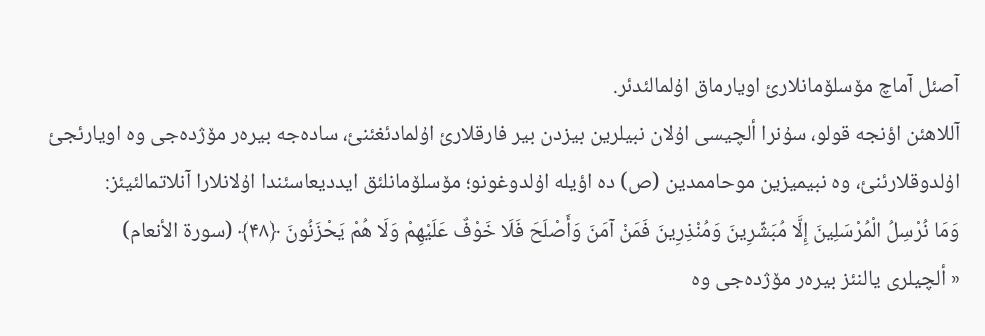آصئل آماچ مۆسلۆمانلارئ اویارماق اۇلمالئدئر.
آللاهئن اؤنجە قولو، سۇنرا ألچیسی اۇلان نبیلرین بیزدن بیر فارقلارئ اۇلمادئغئنئ، سادەجە بیرەر مۆژدەجی وە اویارئجئ اۇلدوقلارئنئ، وە نبیمیزین موحاممدین (ص) دە اؤیلە اۇلدوغونو؛ مۆسلۆمانلئق ایددیعاسئندا اۇلانلارا آنلاتمالئیئز:
وَمَا نُرْسِلُ الْمُرْسَلِينَ إِلَّا مُبَشِّرِينَ وَمُنْذِرِينَ فَمَنْ آمَنَ وَأَصْلَحَ فَلَا خَوْفٌ عَلَيْهِمْ وَلَا هُمْ يَحْزَنُونَ ﴿۴۸﴾ (سورة الأنعام)
« ألچیلری یالنئز بیرەر مۆژدەجی وە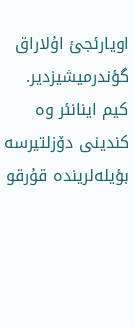اویارئجئ اۇلاراق گؤندرمیشیزدیر. کیم اینانئر وە کندینی دۆزلتیرسە بؤیلەلریندە قۇرقو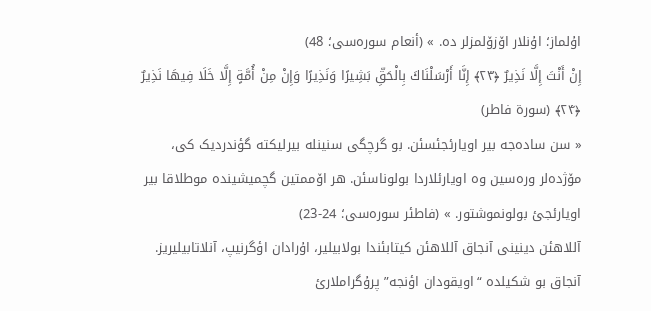اۇلماز؛ اۇنلار اۆزۆلمزلر دە. » (أنعام سورەسی؛ 48)
إِنْ أَنْتَ إِلَّا نَذِيرٌ ﴿۲۳﴾ إِنَّا أَرْسَلْنَاكَ بِالْحَقِّ بَشِيرًا وَنَذِيرًا وَإِنْ مِنْ أُمَّةٍ إِلَّا خَلَا فِيهَا نَذِيرٌ ﴿۲۴﴾ (سورة فاطر)
« سن سادەجە بیر اویارئجئسئن. بو گرچگی سنینلە بیرلیکتە گؤندردیک کی، مۆژدەلر ورەسین وە اویارئلاردا بولوناسئن. هر اۆممتین گچمیشیندە موطلاقا بیر اویارئجئ بولونموشتور. » (فاطئر سورەسی؛ 24-23)
آللاهئن دینینی آنجاق آللاهئن کیتابئندا بولابیلیر، اۇرادان اؤگرنیپ، آنلاتابیلیریز. آنجاق بو شکیلدە “اویقودان اؤنجە” پرۇگراملارئ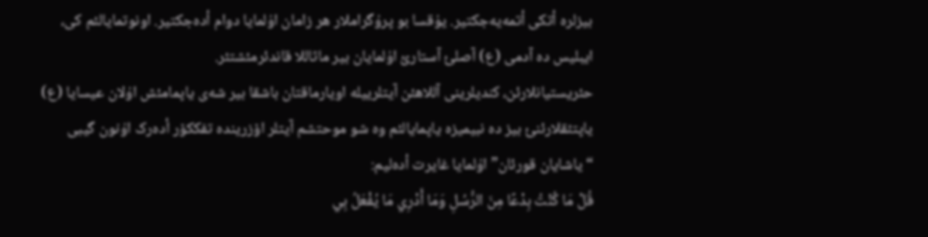بیزلرە أتکی أتمەیەجکتیر. یۇقسا بو پرۇگراملار هر زامان اۇلمایا دوام أدەجکتیر. اونوتمایالئم کی، ایبلیس دە آدمی (ع) آصلئ آستارئ اۇلمایان بیر ماثاللا قاندئرمئشتئر.
حئریستیانلارئن، کندیلرینی آللاهئن آیتلرییلە اویارماقتان باشقا بیر شەی یاپمامئش اۇلان عیسایا (ع) یاپتئقلارئنئ بیز دە نبیمیزە یاپمایالئم وە شو موحتشم آیتلر اۆزریندە تفککۆر أدەرک اۇنون گیبی “یاشایان قورئان” اۇلمایا غایرت أدەلیم:
قُلْ مَا كُنْتُ بِدْعًا مِنَ الرُّسُلِ وَمَا أَدْرِي مَا يُفْعَلُ بِي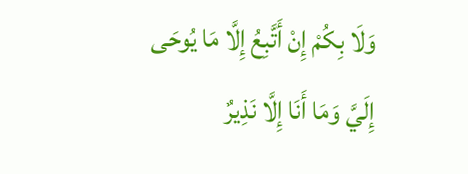وَلَا بِكُمْ إِنْ أَتَّبِعُ إِلَّا مَا يُوحَى إِلَيَّ وَمَا أَنَا إِلَّا نَذِيرٌ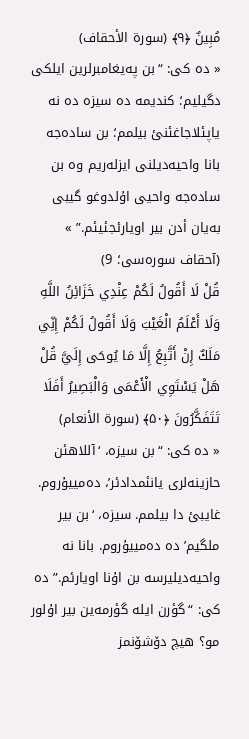مُبِينٌ ﴿۹﴾ (سورة الأحقاف)
« دە کی: “بن پەیغامبرلرین ایلکی دگیلیم؛ کندیمە دە سیزە دە نە یاپئلاجاغئنئ بیلمم؛ بن سادەجە بانا واحیەدیلنی ایزلەریم وە بن سادەجە واحیی اۇلدوغو گیبی بەیان أدن بیر اویارئجئیئم.” » (آحقاف سورەسی؛ 9)
قُلْ لَا أَقُولُ لَكُمْ عِنْدِي خَزَائِنُ اللَّهِ وَلَا أَعْلَمُ الْغَيْبَ وَلَا أَقُولُ لَكُمْ إِنِّي مَلَكٌ إِنْ أَتَّبِعُ إِلَّا مَا يُوحَى إِلَيَّ قُلْ هَلْ يَسْتَوِي الْأَعْمَى وَالْبَصِيرُ أَفَلَا تَتَفَكَّرُونَ ﴿۵۰﴾ (سورة الأنعام)
« دە کی: “بن سیزە، ‘آللاهئن حازینەلری یانئمدادئر’، دەمییۇروم. غایبئ دا بیلمم. سیزە، ‘بن بیر ملگیم’ دە دەمییۇروم. بانا نە واحیەدیلیرسە بن اۇنا اویارئم.” دە کی: “گؤرن ایلە گؤرمەین بیر اۇلور مو؟ هیچ دۆشۆنمز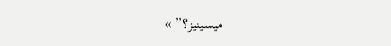میسینیز؟” »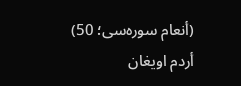(أنعام سورەسی؛ 50)
أردم اویغان